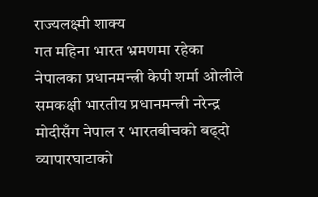राज्यलक्ष्मी शाक्य
गत महिना भारत भ्रमणमा रहेका नेपालका प्रधानमन्त्री केपी शर्मा ओलीले समकक्षी भारतीय प्रधानमन्त्री नरेन्द्र मोदीसँग नेपाल र भारतबीचको बढ्दो व्यापारघाटाको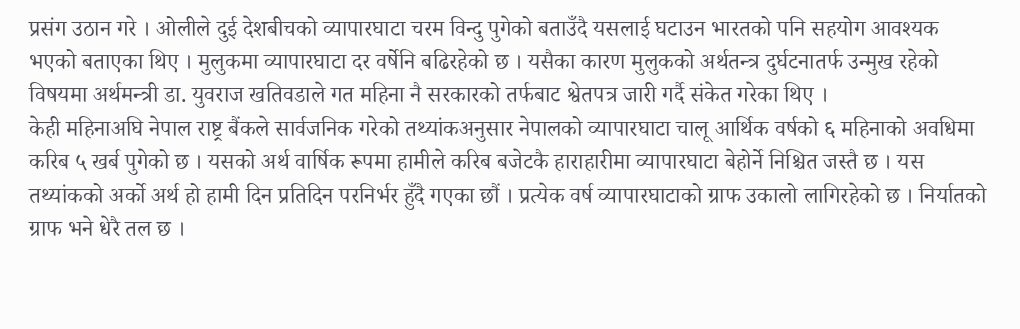प्रसंग उठान गरे । ओलीले दुई देशबीचको व्यापारघाटा चरम विन्दु पुगेको बताउँदै यसलाई घटाउन भारतको पनि सहयोग आवश्यक भएको बताएका थिए । मुलुकमा व्यापारघाटा दर वर्षेनि बढिरहेको छ । यसैका कारण मुलुकको अर्थतन्त्र दुर्घटनातर्फ उन्मुख रहेको विषयमा अर्थमन्त्री डा. युवराज खतिवडाले गत महिना नै सरकारको तर्फबाट श्वेतपत्र जारी गर्दै संकेत गरेका थिए ।
केही महिनाअघि नेपाल राष्ट्र बैंकले सार्वजनिक गरेको तथ्यांकअनुसार नेपालको व्यापारघाटा चालू आर्थिक वर्षको ६ महिनाको अवधिमा करिब ५ खर्ब पुगेको छ । यसको अर्थ वार्षिक रूपमा हामीले करिब बजेटकै हाराहारीमा व्यापारघाटा बेहोर्ने निश्चित जस्तै छ । यस तथ्यांकको अर्को अर्थ हो हामी दिन प्रतिदिन परनिर्भर हुँदै गएका छौं । प्रत्येक वर्ष व्यापारघाटाको ग्राफ उकालो लागिरहेको छ । निर्यातको ग्राफ भने धेरै तल छ ।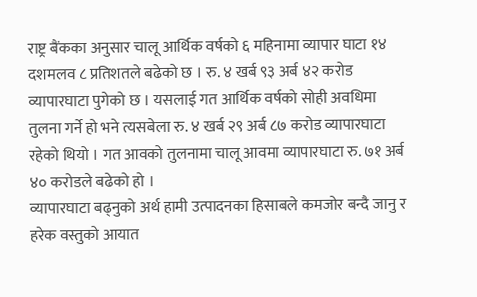राष्ट्र बैंकका अनुसार चालू आर्थिक वर्षको ६ महिनामा व्यापार घाटा १४ दशमलव ८ प्रतिशतले बढेको छ । रु. ४ खर्ब ९३ अर्ब ४२ करोड व्यापारघाटा पुगेको छ । यसलाई गत आर्थिक वर्षको सोही अवधिमा तुलना गर्ने हो भने त्यसबेला रु. ४ खर्ब २९ अर्ब ८७ करोड व्यापारघाटा रहेको थियो । गत आवको तुलनामा चालू आवमा व्यापारघाटा रु. ७१ अर्ब ४० करोडले बढेको हो ।
व्यापारघाटा बढ्नुको अर्थ हामी उत्पादनका हिसाबले कमजोर बन्दै जानु र हरेक वस्तुको आयात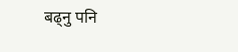बढ्नु पनि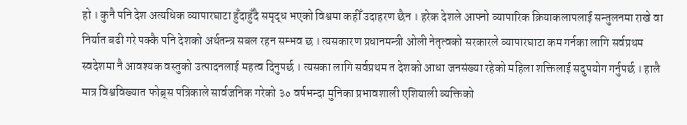हो । कुनै पनि देश अत्यधिक व्यापारघाटा हुँदाहुँदै समृद्ध भएको विश्वमा कहीँ उदाहरण छैन । हरेक देशले आफ्नो व्यापारिक क्रियाकलापलाई सन्तुलनमा राखे वा निर्यात बढी गरे पक्कै पनि देशको अर्थतन्त्र सबल रहन सम्भव छ । त्यसकारण प्रधानमन्त्री ओली नेतृत्वको सरकारले व्यापारघाटा कम गर्नका लागि सर्वप्रथम स्वदेशमा नै आवश्यक वस्तुको उत्पादनलाई महत्व दिनुपर्छ । त्यसका लागि सर्वप्रथम त देशको आधा जनसंख्या रहेको महिला शक्तिलाई सदुपयोग गर्नुपर्छ । हालै मात्र विश्वविख्यात फोब्र्स पत्रिकाले सार्वजनिक गरेको ३० वर्षभन्दा मुनिका प्रभावशाली एशियाली व्यक्तिको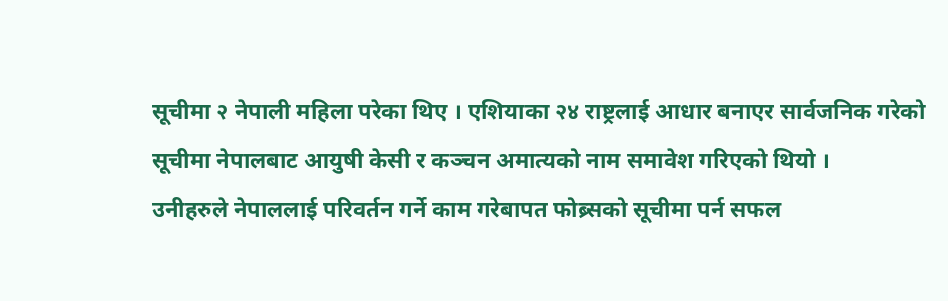सूचीमा २ नेपाली महिला परेका थिए । एशियाका २४ राष्ट्रलाई आधार बनाएर सार्वजनिक गरेको सूचीमा नेपालबाट आयुषी केसी र कञ्चन अमात्यको नाम समावेश गरिएको थियो ।
उनीहरुले नेपाललाई परिवर्तन गर्ने काम गरेबापत फोब्र्सको सूचीमा पर्न सफल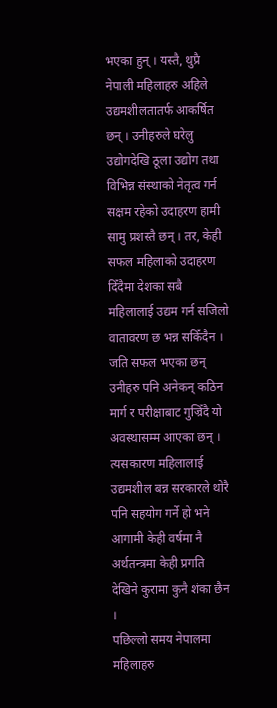भएका हुन् । यस्तै, थुप्रै नेपाली महिलाहरु अहिले उद्यमशीलतातर्फ आकर्षित छन् । उनीहरुले घरेलु उद्योगदेखि ठूला उद्योग तथा विभिन्न संस्थाको नेतृत्व गर्न सक्षम रहेको उदाहरण हामी सामु प्रशस्तै छन् । तर, केही सफल महिलाको उदाहरण दिँदैमा देशका सबै महिलालाई उद्यम गर्न सजिलो वातावरण छ भन्न सकिँदैन । जति सफल भएका छन् उनीहरु पनि अनेकन् कठिन मार्ग र परीक्षाबाट गुज्रिँदै यो अवस्थासम्म आएका छन् । त्यसकारण महिलालाई उद्यमशील बन्न सरकारले थोरै पनि सहयोग गर्ने हो भने आगामी केही वर्षमा नै अर्थतन्त्रमा केही प्रगति देखिने कुरामा कुनै शंका छैन ।
पछिल्लो समय नेपालमा महिलाहरु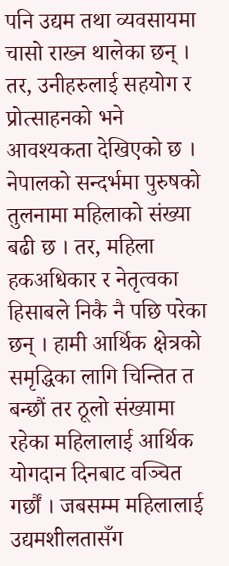पनि उद्यम तथा व्यवसायमा चासो राख्न थालेका छन् । तर, उनीहरुलाई सहयोग र प्रोत्साहनको भने आवश्यकता देखिएको छ । नेपालको सन्दर्भमा पुरुषको तुलनामा महिलाको संख्या बढी छ । तर, महिला हकअधिकार र नेतृत्वका हिसाबले निकै नै पछि परेका छन् । हामी आर्थिक क्षेत्रको समृद्धिका लागि चिन्तित त बन्छौं तर ठूलो संख्यामा रहेका महिलालाई आर्थिक योगदान दिनबाट वञ्चित गर्छौं । जबसम्म महिलालाई उद्यमशीलतासँग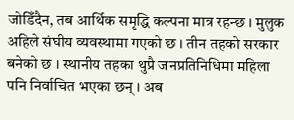जोडिँदैन, तब आर्थिक समृद्धि कल्पना मात्र रहन्छ । मुलुक अहिले संघीय व्यवस्थामा गएको छ । तीन तहको सरकार बनेको छ । स्थानीय तहका थुप्रै जनप्रतिनिधिमा महिला पनि निर्वाचित भएका छन् । अब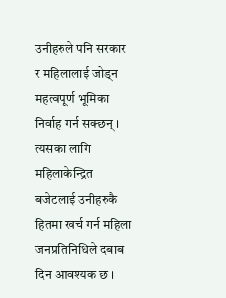उनीहरुले पनि सरकार र महिलालाई जोड्न महत्वपूर्ण भूमिका निर्वाह गर्न सक्छन् । त्यसका लागि महिलाकेन्द्रित बजेटलाई उनीहरुकै हितमा खर्च गर्न महिला जनप्रतिनिधिले दबाब दिन आवश्यक छ ।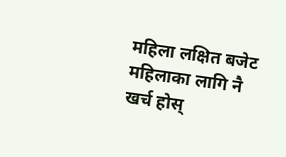महिला लक्षित बजेट महिलाका लागि नै खर्च होस्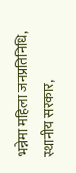भन्नेमा महिला जनप्रतिनिधि, स्थानीय सरकार,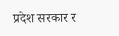प्रदेश सरकार र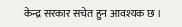केन्द्र सरकार सचेत हुन आवश्यक छ ।